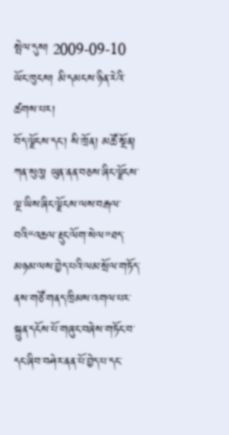སྤེལ་དུས། 2009-09-10 ཡོང་ཁུངས། མི་དམངས་ཉིན་རེའི་ཚགས་པར།
བོད་ལྗོངས་དང་། སི་ཁྲོན། མཚོ་སྔོན། ཀན་སུའུ། ཡུན་ནན་བཅས་ཞིང་ལྗོངས་ལྔ་ཡིས་ཞིང་ལྗོངས་ལས་བརྒལ་བའི“འཆལ་རྡུང་ལོག་སེལ”ཐད་མཉམ་ལས་བྱེད་པའི་ལམ་སྲོལ་གཏོད་ནས་གཙོ་གནད་ཁྲིམས་འགལ་པར་སྐྲུན་དངོས་པོ་གཞུང་བཞེས་གཏོང་བ་དང་ཞིབ་བཤེར་ནན་པོ་བྱེད་པ་དང་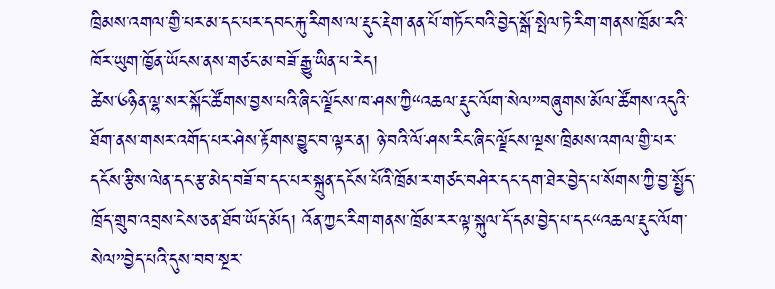ཁྲིམས་འགལ་གྱི་པར་མ་དང་པར་དབང་རྐུ་རིགས་ལ་རྡུང་རྡེག་ནན་པོ་གཏོང་བའི་བྱེད་སྒོ་སྤེལ་ཏེ་རིག་གནས་ཁྲོམ་རའི་ཁོར་ཡུག་ཁྱོན་ཡོངས་ནས་གཙང་མ་བཟོ་རྒྱུ་ཡིན་པ་རེད།
ཚེས་༦ཉིན་ལྷ་སར་སྐོང་ཚོགས་བྱས་པའི་ཞིང་ལྗོངས་ཁ་ཤས་ཀྱི“འཆལ་རྡུང་ལོག་སེལ”བཞུགས་མོལ་ཚོགས་འདུའི་ཐོག་ནས་གསར་འགོད་པར་ཤེས་རྟོགས་བྱུང་བ་ལྟར་ན། ཉེ་བའི་ལོ་ཤས་རིང་ཞིང་ལྗོངས་ལྔས་ཁྲིམས་འགལ་གྱི་པར་དངོས་རྩིས་ལེན་དང་རྩ་མེད་བཟོ་བ་དང་པར་སྐྲུན་དངོས་པོའི་ཁྲོམ་ར་གཙང་བཤེར་དང་དག་ཐེར་བྱེད་པ་སོགས་ཀྱི་བྱ་སྤྱོད་ཁྲོད་གྲུབ་འབྲས་ངེས་ཅན་ཐོབ་ཡོད་མོད། འོན་ཀྱང་རིག་གནས་ཁྲོམ་རར་ལྟ་སྐུལ་དོ་དམ་བྱེད་པ་དང“འཆལ་རྡུང་ལོག་སེལ”བྱེད་པའི་དུས་བབ་སྔར་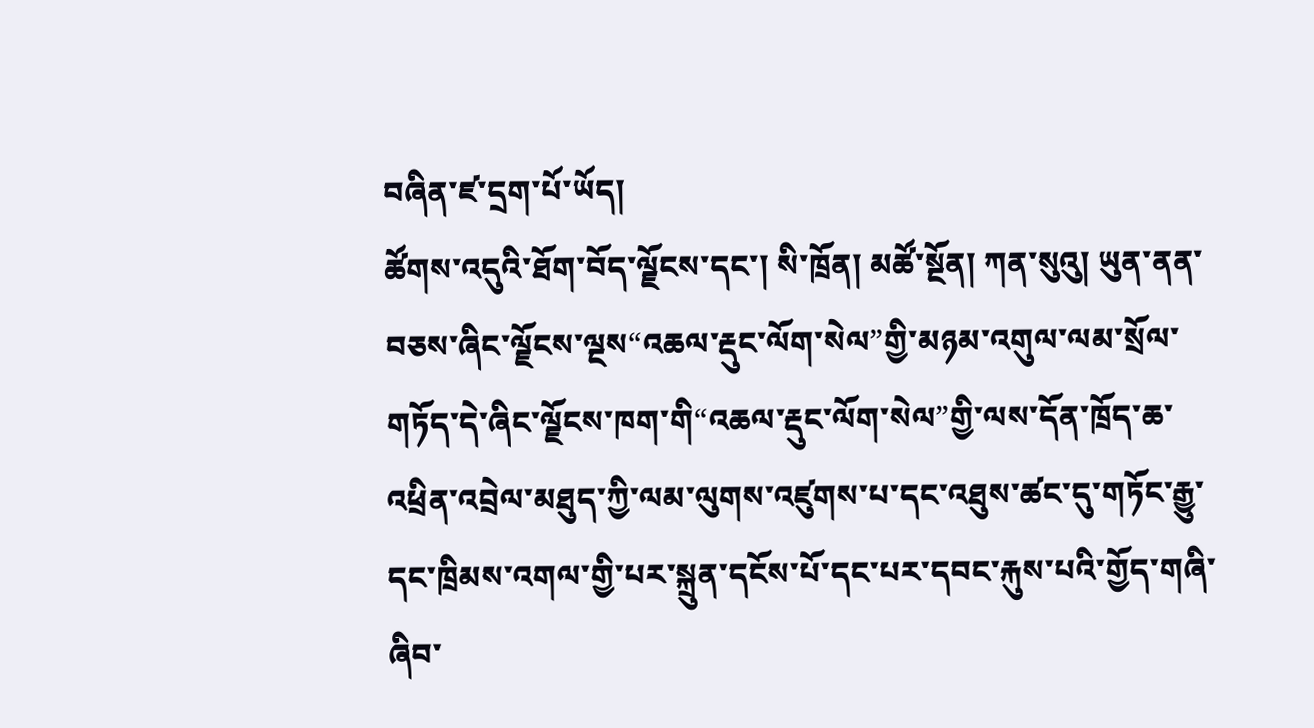བཞིན་ཛ་དྲག་པོ་ཡོད།
ཚོགས་འདུའི་ཐོག་བོད་ལྗོངས་དང་། སི་ཁྲོན། མཚོ་སྔོན། ཀན་སུའུ། ཡུན་ནན་བཅས་ཞིང་ལྗོངས་ལྔས“འཆལ་རྡུང་ལོག་སེལ”གྱི་མཉམ་འགུལ་ལམ་སྲོལ་གཏོད་དེ་ཞིང་ལྗོངས་ཁག་གི“འཆལ་རྡུང་ལོག་སེལ”གྱི་ལས་དོན་ཁྲོད་ཆ་འཕྲིན་འབྲེལ་མཐུད་ཀྱི་ལམ་ལུགས་འཛུགས་པ་དང་འཐུས་ཚང་དུ་གཏོང་རྒྱུ་དང་ཁྲིམས་འགལ་གྱི་པར་སྐྲུན་དངོས་པོ་དང་པར་དབང་རྐུས་པའི་གྱོད་གཞི་ཞིབ་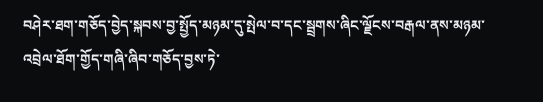བཤེར་ཐག་གཅོད་བྱེད་སྐབས་བྱ་སྤྱོད་མཉམ་དུ་སྤེལ་བ་དང་སྦྲགས་ཞིང་ལྗོངས་བརྒལ་ནས་མཉམ་འབྲེལ་ཐོག་གྱོད་གཞི་ཞིབ་གཅོད་བྱས་ཏེ་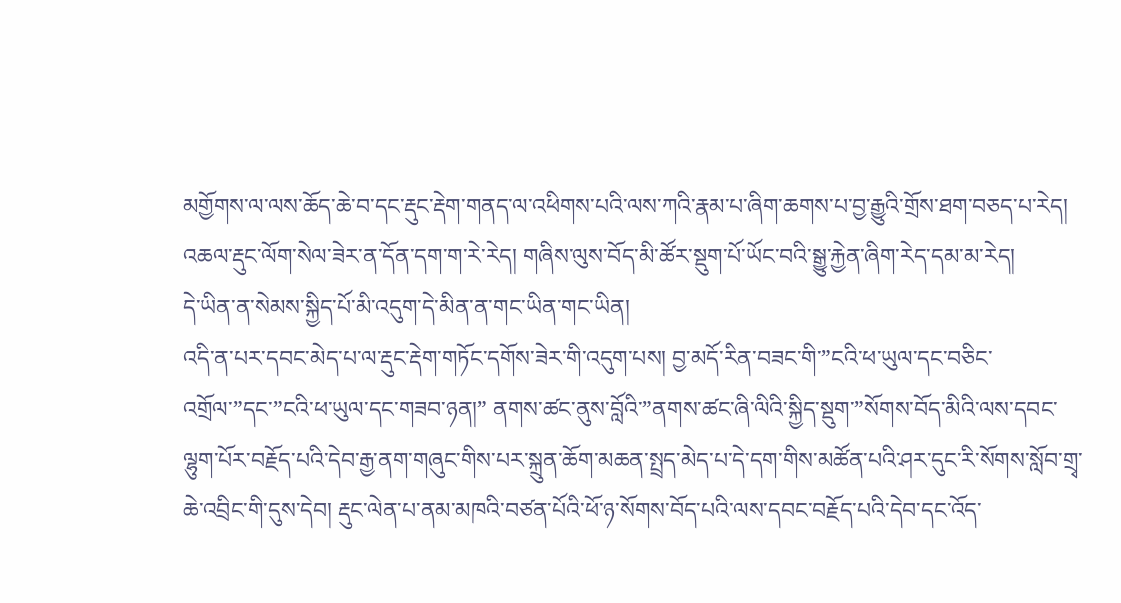མགྱོགས་ལ་ལས་ཆོད་ཆེ་བ་དང་རྡུང་རྡེག་གནད་ལ་འཕིགས་པའི་ལས་ཀའི་རྣམ་པ་ཞིག་ཆགས་པ་བྱ་རྒྱུའི་གྲོས་ཐག་བཅད་པ་རེད།
འཆལ་རྡུང་ལོག་སེལ་ཟེར་ན་དོན་དག་ག་རེ་རེད། གཞིས་ལུས་བོད་མི་ཚོར་སྡུག་པོ་ཡོང་བའི་སྒྱུ་རྐྱེན་ཞིག་རེད་དམ་མ་རེད།
དེ་ཡིན་ན་སེམས་སྐྱིད་པོ་མི་འདུག་དེ་མིན་ན་གང་ཡིན་གང་ཡིན།
འདི་ན་པར་དབང་མེད་པ་ལ་རྡུང་རྡེག་གཏོང་དགོས་ཟེར་གི་འདུག་པས། བྱ་མདོ་རིན་བཟང་གི་”ངའི་ཕ་ཡུལ་དང་བཅིང་འགྲོལ་”དང་”ངའི་ཕ་ཡུལ་དང་གཟབ་ཉན།” ནགས་ཚང་ནུས་བློའི་”ནགས་ཚང་ཞི་ལིའི་སྐྱིད་སྡུག་”སོགས་བོད་མིའི་ལས་དབང་ལྷུག་པོར་བརྗོད་པའི་དེབ་རྒྱ་ནག་གཞུང་གིས་པར་སྐྲུན་ཆོག་མཆན་སྤྲད་མེད་པ་དེ་དག་གིས་མཚོན་པའི་ཤར་དུང་རི་སོགས་སློབ་གྲྭ་ཆེ་འབྲིང་གི་དུས་དེབ། རྡུང་ལེན་པ་ནམ་མཁའི་བཙན་པོའི་ཕོ་ཉ་སོགས་བོད་པའི་ལས་དབང་བརྗོད་པའི་དེབ་དང་འོད་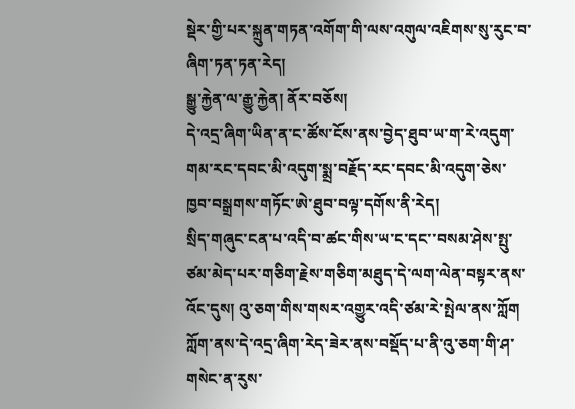སྡེར་གྱི་པར་སྐྲུན་གཏན་འགོག་གི་ལས་འགུལ་འཇིགས་སུ་རུང་བ་ཞིག་ཏན་ཏན་རེད།
སྒྱུ་རྐྱེན་ལ་རྒྱུ་རྐྱེན། ནོར་བཅོས།
དེ་འདྲ་ཞིག་ཡིན་ན་ང་ཚོས་ངོས་ནས་བྱེད་ཐུབ་ཡ་ག་རེ་འདུག་གམ་རང་དབང་མི་འདུག་སྨྲ་བརྗོད་རང་དབང་མི་འདུག་ཅེས་
ཁྱབ་བསྒྲགས་གཏོང་ཨེ་ཐུབ་བལྟ་དགོས་ནི་རེད།
སྲིད་གཞུང་ངན་པ་འདི་བ་ཚང་གིས་ཡ་ང་དང་་བསམ་ཤེས་སྤུ་ཙམ་མེད་པར་གཅིག་རྗེས་གཅིག་མཐུད་དེ་ལག་ལེན་བསྟར་ནས་འོང་དུས། འུ་ཅག་གིས་གསར་འགྱུར་འདི་ཙམ་རེ་སྤེལ་ནས་ཀློག ཀློག་ནས་དེ་འདྲ་ཞིག་རེད་ཟེར་ནས་བསྡོད་པ་ནི་འུ་ཅག་གི་ཤ་གསེང་ན་རུས་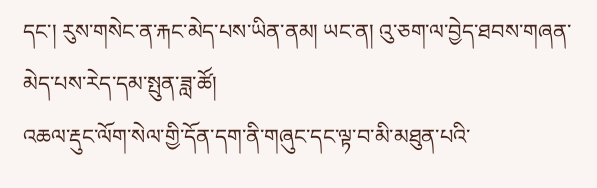དང་། རུས་གསེང་ན་རྐང་མེད་པས་ཡིན་ནམ། ཡང་ན། འུ་ཅག་ལ་བྱེད་ཐབས་གཞན་མེད་པས་རེད་དམ་སྤུན་ཟླ་ཚོ།
འཆལ་རྡུང་ལོག་སེལ་གྱི་དོན་དག་ནི་གཞུང་དང་ལྟ་བ་མི་མཐུན་པའི་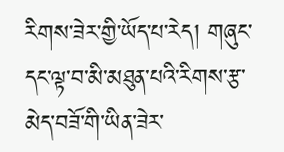རིགས་ཟེར་གྱི་ཡོད་པ་རེད། གཞུང་དང་ལྟ་བ་མི་མཐུན་པའི་རིགས་རྩ་མེད་བཟོ་གི་ཡིན་ཟེར་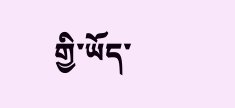གྱི་ཡོད་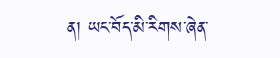ན། ཡང་བོད་མི་རིགས་ཞེན་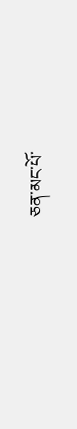ཅན་མང་པོ་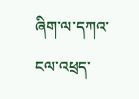ཞིག་ལ་དཀའ་ངལ་འཕྲད་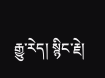རྒྱུ་རེད། སྙིང་རྗེ།